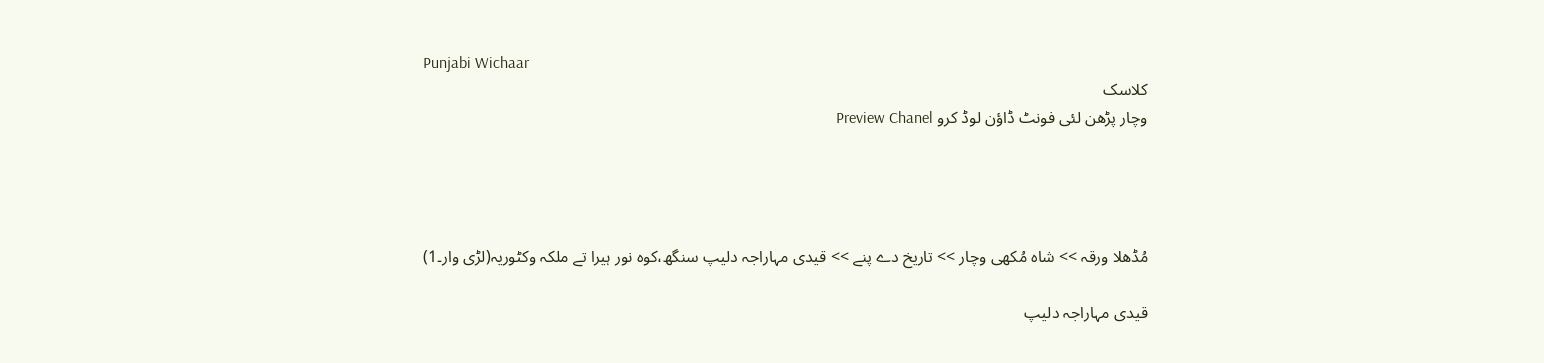Punjabi Wichaar
کلاسک
وچار پڑھن لئی فونٹ ڈاؤن لوڈ کرو Preview Chanel




مُڈھلا ورقہ >> شاہ مُکھی وچار >> تاریخ دے پنے >> قیدی مہاراجہ دلیپ سنگھ،کوہ نور ہیرا تے ملکہ وکٹوریہ(لڑی وار۔1)

قیدی مہاراجہ دلیپ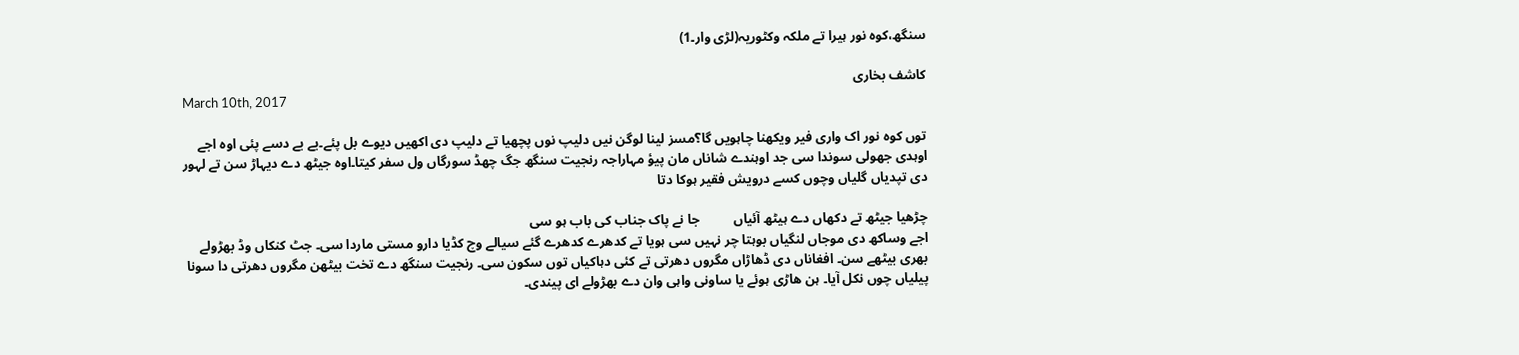سنگھ،کوہ نور ہیرا تے ملکہ وکٹوریہ(لڑی وار۔1)

کاشف بخاری
March 10th, 2017

توں کوہ نور اک واری فیر ویکھنا چاہویں گا؟مسز لینا لوگن نیں دلیپ نوں پچھیا تے دلیپ دی اکھیں دیوے بل پئے۔بے بے دسے پئی اوہ اجے اوہدی جھولی سوندا سی جد اوہندے شاناں مان پیؤ مہاراجہ رنجیت سنگھ جگ چھڈ سورگاں ول سفر کیتا۔اوہ جیٹھ دے دیہاڑ سن تے لہور دی تپدیاں گلیاں وچوں کسے درویش فقیر ہوکا دتا

چڑھیا جیٹھ تے دکھاں دے ہیٹھ آئیاں          جا نے پاک جناب کی باب ہو سی
اجے وساکھ دی موجاں لنگیاں بوہتا چر نہیں سی ہویا تے کدھرے کدھرے گئے سیالے وچ کڈیا دارو مستی ماردا سی۔ جٹ کنکاں وڈ بھڑولے بھری بیٹھے سن۔ افغاناں دی ڈھاڑاں مگروں دھرتی تے کئی دہاکیاں توں سکون سی۔ رنجیت سنگھ دے تخت بیٹھن مگروں دھرتی دا سونا پیلیاں چوں نکل آیا۔ ہن ھاڑی ہوئے یا ساونی واہی وان دے بھڑولے ای پیندی۔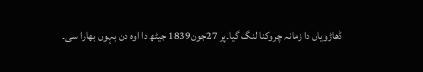ڈھاڑویاں دا زمانہ چروکنا لنگ گیا۔پر 27جون1839 جیٹھ دا اوہ دن بہوں بھارا سی۔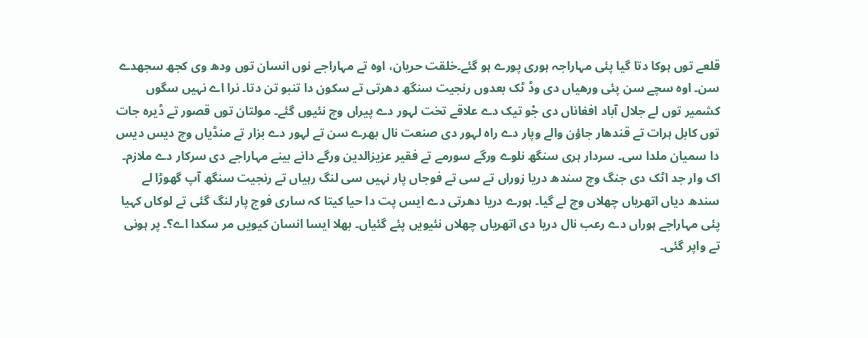قلعے توں ہوکا دتا گیا پئی مہاراجہ ہوری پورے ہو گئے۔خلقت حریان، اوہ تے مہاراجے نوں انسان توں ودھ وی کجھ سجھدے سن۔ اوہ سچے سن پئی ورھیاں دی وڈ ٹک بعدوں رنجیت سنگھ دھرتی تے سکون دا تنبو تن دتا۔ نرا اے نہیں سگوں کشمیر توں لے جلال آباد افغاناں دی جْو تیک دے علاقے تخت لہور دے پیراں وچ نئیوں گئے۔ مولتان توں قصور تے ڈیرہ جات توں کابل ہرات تے قندھار جاؤن والے وپار دے راہ لہور دی صنعت نال بھرے سن تے لہور دے بزار تے منڈیاں وچ دیس دیس دا سمیان ملدا سی۔ سردار ہری سنگھ نلوے ورگے سورمے تے فقیر عزیزالدین ورگے دانے بینے مہاراجے دی سرکار دے ملازم۔ اک وار جد اٹک دی جنگ وچ سندھ دریا زوراں تے سی تے فوجاں پار نہیں سی لنگ رہیاں تے رنجیت سنگھ آپ گھوڑا لے سندھ دیاں اتھریاں چھلاں وچ لے گیا۔ ہورے دریا دھرتی دے ایس پت دا حیا کیتا کہ ساری فوج پار لنگ گئی تے لوکاں کہیا پئی مہاراجے ہوراں دے رعب نال دریا دی اتھریاں چھلاں نئیویں پئے گئیاں۔ بھلا ایسا انسان کیویں مر سکدا اے؟۔ پر ہونی تے واپر گئی۔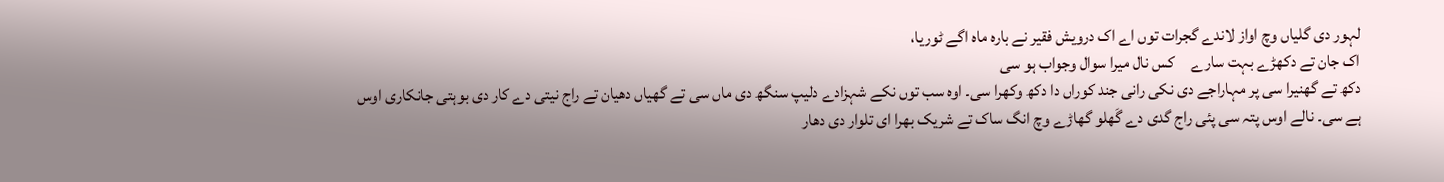لہور دی گلیاں وچ اواز لاندے گجرات توں اے اک درویش فقیر نے بارہ ماہ اگے ٹوریا،
اک جان تے دکھڑے بہت سارے     کس نال میرا سوال وجواب ہو سی
دکھ تے گھنیرا سی پر مہاراجے دی نکی رانی جند کوراں دا دکھ وکھرا سی۔ اوہ سب توں نکے شہزادے دلیپ سنگھ دی ماں سی تے گھیاں دھیان تے راج نیتی دے کار دی بوہتی جانکاری اوس ہے سی۔ نالے اوس پتہ سی پئی راج گدی دے گَھلو گھاڑے وچ انگ ساک تے شریک بھرا ای تلوار دی دھار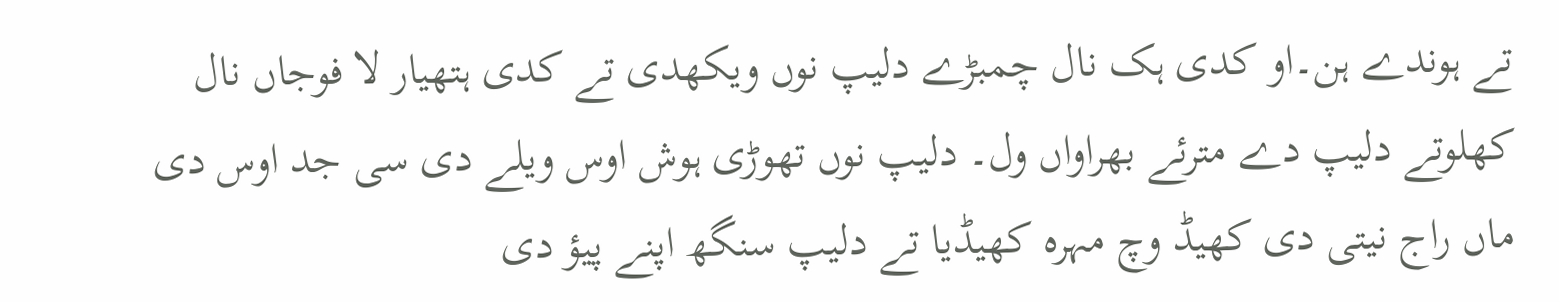تے ہوندے ہن۔او کدی ہک نال چمبڑے دلیپ نوں ویکھدی تے کدی ہتھیار لا فوجاں نال کھلوتے دلیپ دے مترئے بھراواں ول۔ دلیپ نوں تھوڑی ہوش اوس ویلے دی سی جد اوس دی ماں راج نیتی دی کھیڈ وچ مہرہ کھیڈیا تے دلیپ سنگھ اپنے پیؤ دی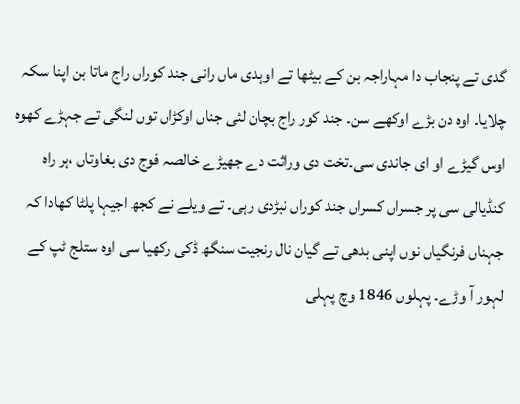گدی تے پنجاب دا مہاراجہ بن کے بیٹھا تے اوہدی ماں رانی جند کوراں راج ماتا بن اپنا سکہ چلایا۔ اوہ دن بڑے اوکھے سن۔ جند کور راج بچان لئی جناں اوکڑاں توں لنگی تے جہڑے کھوہ اوس گیڑے او ای جاندی سی۔تخت دی وراثت دے جھیڑے خالصہ فوج دی بغاوتاں ،ہر راہ کنڈیالی سی پر جسراں کسراں جند کوراں نبڑدی رہی۔ تے ویلے نے کجھ اجیہا پلٹا کھادا کہ جہناں فرنگیاں نوں اپنی بدھی تے گیان نال رنجیت سنگھ ڈکی رکھیا سی اوہ ستلج ٹپ کے لہور آ وڑے۔ پہلوں 1846 وچ پہلی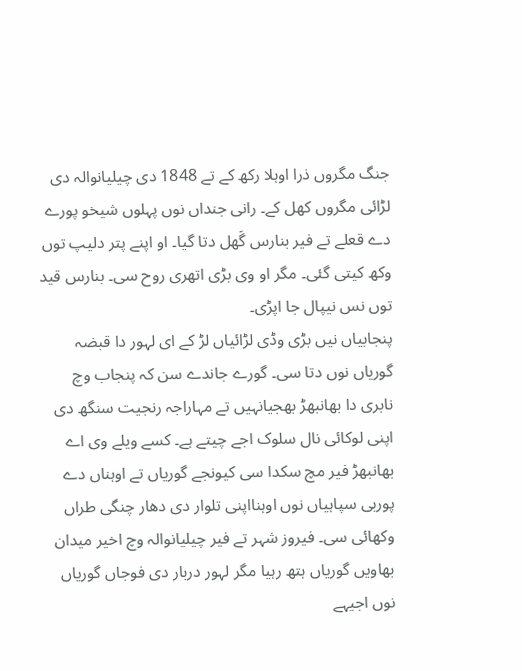جنگ مگروں ذرا اوہلا رکھ کے تے 1848 دی چیلیانوالہ دی لڑائی مگروں کھل کے۔ رانی جنداں نوں پہلوں شیخو پورے دے قعلے تے فیر بنارس گَھل دتا گیا۔ او اپنے پتر دلیپ توں وکھ کیتی گئی۔ مگر او وی بڑی اتھری روح سی۔ بنارس قید توں نس نیپال جا اپڑی۔
پنجابیاں نیں بڑی وڈی لڑائیاں لڑ کے ای لہور دا قبضہ گوریاں نوں دتا سی۔ گورے جاندے سن کہ پنجاب وچ نابری دا بھانبھڑ بھجیانہیں تے مہاراجہ رنجیت سنگھ دی اپنی لوکائی نال سلوک اجے چیتے ہے۔ کسے ویلے وی اے بھانبھڑ فیر مچ سکدا سی کیونجے گوریاں تے اوہناں دے پوربی سپاہیاں نوں اوہنااپنی تلوار دی دھار چنگی طراں وکھائی سی۔ فیروز شہر تے فیر چیلیانوالہ وچ اخیر میدان بھاویں گوریاں ہتھ رہیا مگر لہور دربار دی فوجاں گوریاں نوں اجیہے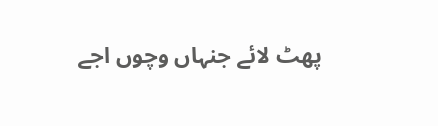پھٹ لائے جنہاں وچوں اجے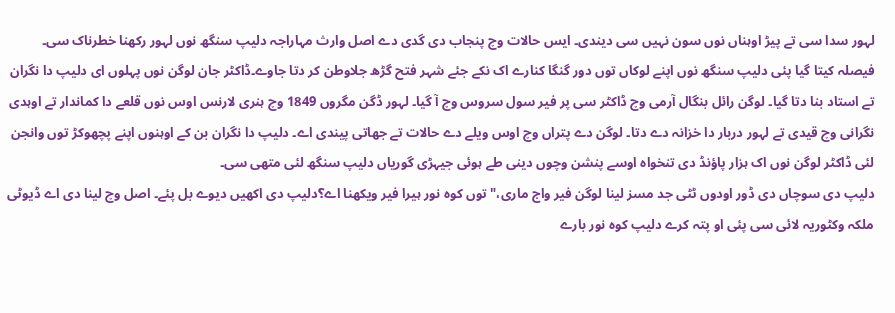لہور سدا سی تے پیڑ اوہناں نوں سون نہیں سی دیندی۔ ایس حالات وچ پنجاب دی گدی دے اصل وارث مہاراجہ دلیپ سنگھ نوں لہور رکھنا خطرناک سی۔
فیصلہ کیتا گیا پئی دلیپ سنگھ نوں اپنے لوکاں توں دور گنگا کنارے اک نکے جئے شہر فتح گڑھ جلاوطن کر دتا جاوے۔ڈاکٹر جان لوگن نوں پہلوں ای دلیپ دا نگران تے استاد بنا دتا گیا۔ لوگن رائل بنگال آرمی وچ ڈاکٹر سی پر فیر سول سروس وچ آ گیا۔ لہور ڈگن مگروں 1849 وچ ہنری لارنس اوس نوں قلعے دا کماندار تے اوہدی نگرانی وچ قیدی تے لہور دربار دا خزانہ دے دتا۔ لوگن دے پتراں وچ اوس ویلے دے حالات تے جھاتی پیندی اے۔ دلیپ دا نگران بن کے اوہنوں اپنے پچھوکڑ توں وانجن لئی ڈاکٹر لوگن نوں اک ہزار پاؤنڈ دی تنخواہ اوسے پنشن وچوں دینی طے ہوئی جیہڑی گوریاں دلیپ سنگھ لئی متھی سی۔
دلیپ دی سوچاں دی ڈور اودوں ٹٹی جد مسز لینا لوگن فیر واج ماری،" توں کوہ نور ہیرا فیر ویکھنا اے؟دلیپ دی اکھیں دیوے بل پئے۔ اصل وچ لینا دی اے ڈیوٹی ملکہ وکٹوریہ لائی سی پئی او پتہ کرے دلیپ کوہ نور بارے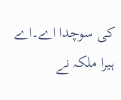کی سوچدا اے۔اے ہیرا ملکہ نے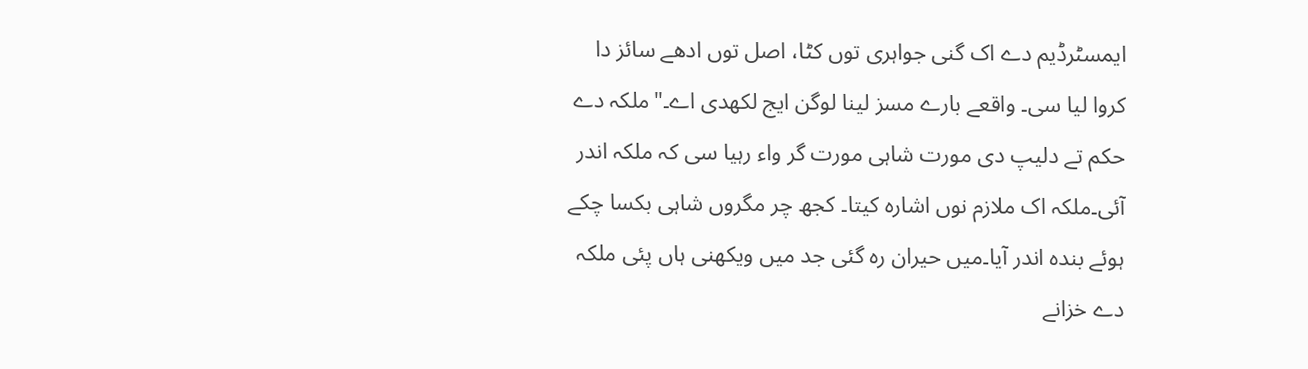ایمسٹرڈیم دے اک گنی جواہری توں کٹا، اصل توں ادھے سائز دا کروا لیا سی۔ واقعے بارے مسز لینا لوگن ایج لکھدی اے۔"ملکہ دے حکم تے دلیپ دی مورت شاہی مورت گر واء رہیا سی کہ ملکہ اندر آئی۔ملکہ اک ملازم نوں اشارہ کیتا۔ کجھ چر مگروں شاہی بکسا چکے ہوئے بندہ اندر آیا۔میں حیران رہ گئی جد میں ویکھنی ہاں پئی ملکہ دے خزانے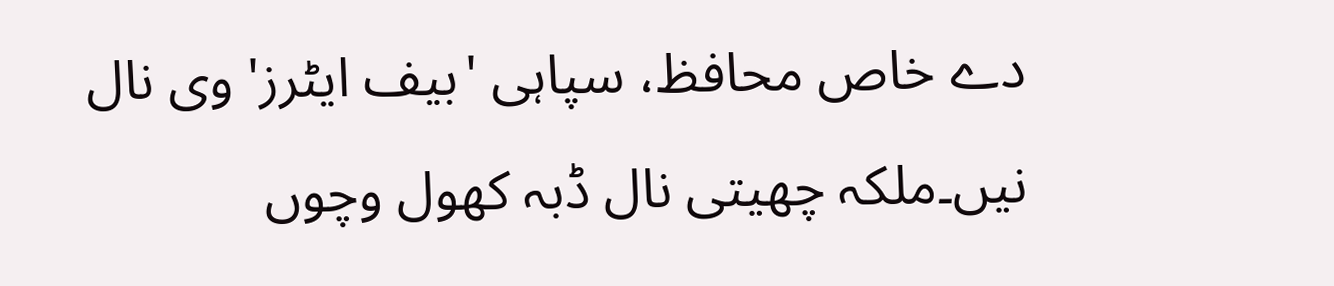دے خاص محافظ، سپاہی 'بیف ایٹرز' وی نال نیں۔ملکہ چھیتی نال ڈبہ کھول وچوں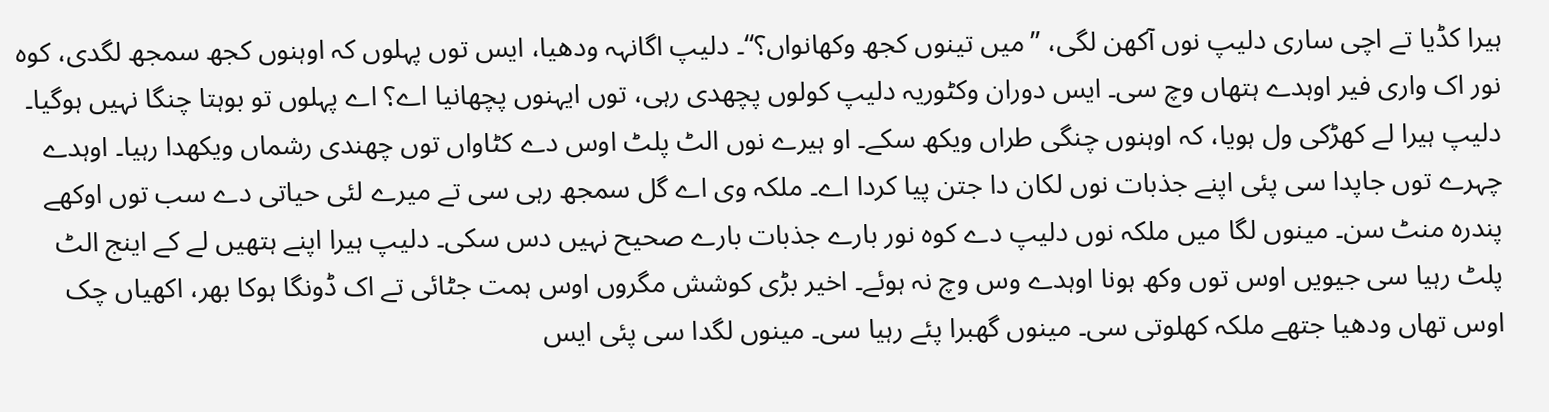ہیرا کڈیا تے اچی ساری دلیپ نوں آکھن لگی، ’’میں تینوں کجھ وکھانواں؟‘‘۔ دلیپ اگانہہ ودھیا، ایس توں پہلوں کہ اوہنوں کجھ سمجھ لگدی، کوہ نور اک واری فیر اوہدے ہتھاں وچ سی۔ ایس دوران وکٹوریہ دلیپ کولوں پچھدی رہی، توں ایہنوں پچھانیا اے؟ اے پہلوں تو بوہتا چنگا نہیں ہوگیا۔ دلیپ ہیرا لے کھڑکی ول ہویا، کہ اوہنوں چنگی طراں ویکھ سکے۔ او ہیرے نوں الٹ پلٹ اوس دے کٹاواں توں چھندی رشماں ویکھدا رہیا۔ اوہدے چہرے توں جاپدا سی پئی اپنے جذبات نوں لکان دا جتن پیا کردا اے۔ ملکہ وی اے گل سمجھ رہی سی تے میرے لئی حیاتی دے سب توں اوکھے پندرہ منٹ سن۔ مینوں لگا میں ملکہ نوں دلیپ دے کوہ نور بارے جذبات بارے صحیح نہیں دس سکی۔ دلیپ ہیرا اپنے ہتھیں لے کے اینج الٹ پلٹ رہیا سی جیویں اوس توں وکھ ہونا اوہدے وس وچ نہ ہوئے۔ اخیر بڑی کوشش مگروں اوس ہمت جٹائی تے اک ڈونگا ہوکا بھر، اکھیاں چک اوس تھاں ودھیا جتھے ملکہ کھلوتی سی۔ مینوں گھبرا پئے رہیا سی۔ مینوں لگدا سی پئی ایس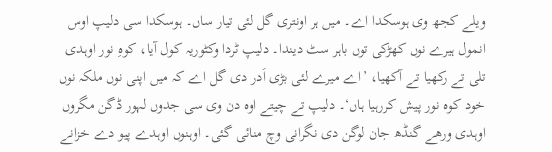ویلے کجھ وی ہوسکدا اے۔ میں ہر اونتری گل لئی تیار ساں۔ ہوسکدا سی دلیپ اوس انمول ہیرے نوں کھڑکی توں باہر سٹ دیندا۔ دلیپ ٹردا وکٹوریہ کول آیا، کوہِ نور اوہدی تلی تے رکھیا تے آکھیا، ’اے میرے لئی بڑی اَدر دی گل اے کہ میں اپنی نوں ملکہ نوں خود کوہ نور پیش کررہیا ہاں‘۔ دلیپ تے چیتے اوہ دن وی سی جدوں لہور ڈگن مگروں اوہدی ورھے گنڈھ جان لوگن دی نگرانی وچ منائی گئی۔ اوہنوں اوہدے پیو دے خزانے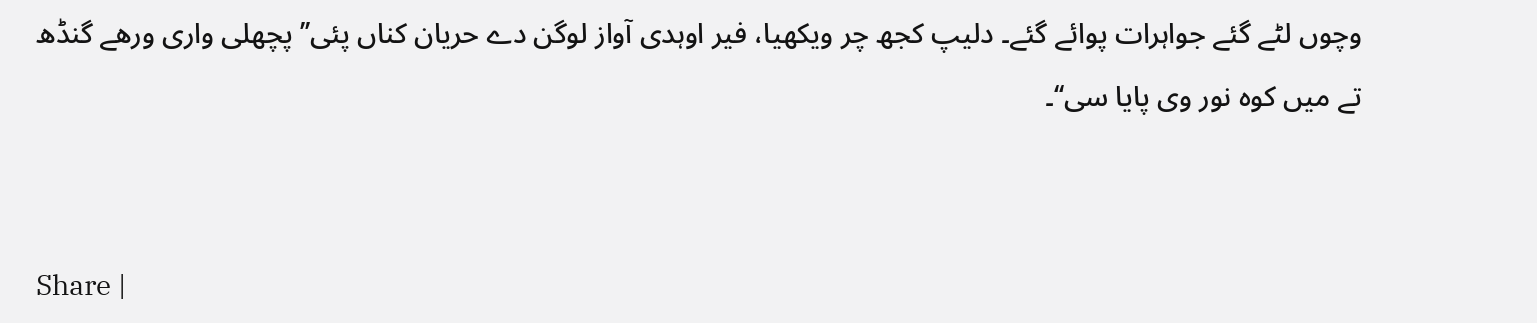وچوں لٹے گئے جواہرات پوائے گئے۔ دلیپ کجھ چر ویکھیا، فیر اوہدی آواز لوگن دے حریان کناں پئی’’ پچھلی واری ورھے گنڈھ تے میں کوہ نور وی پایا سی‘‘۔


Share |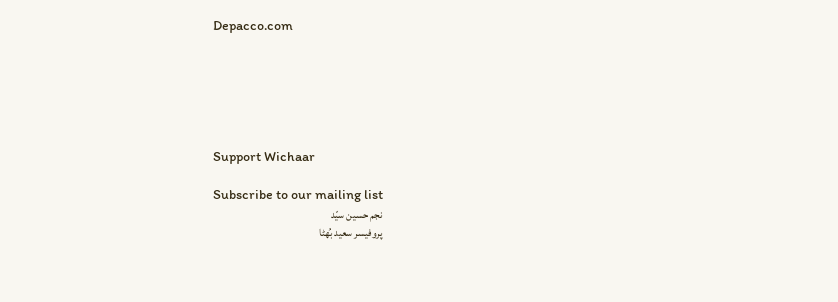Depacco.com






Support Wichaar

Subscribe to our mailing list
نجم حسین سیّد
پروفیسر سعید بُھٹا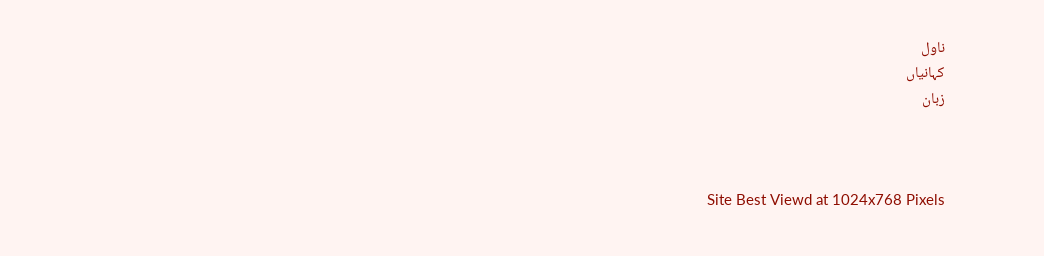ناول
کہانیاں
زبان



Site Best Viewd at 1024x768 Pixels